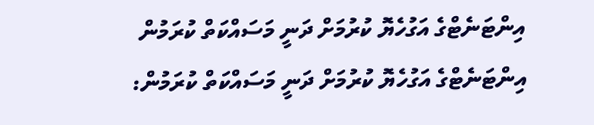އިންޓަނެޓްގެ އަގުހެޔޮ ކުރުމަށް ދަނީ މަސައްކަތް ކުރަމުން
އިންޓަނެޓްގެ އަގުހެޔޮ ކުރުމަށް ދަނީ މަސައްކަތް ކުރަމުން: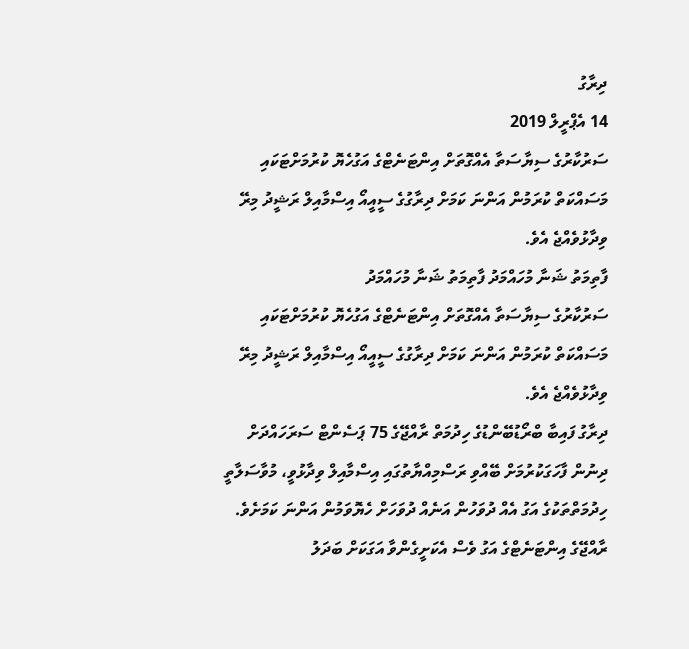ދިރާގު
14 އެޕްރީލް 2019
ސަރުކާރުގެ ސިޔާސަތާ އެއްގޮތަށް އިންޓަނެޓްގެ އަގުހެޔޮ ކުރުމަށްޓަކައި މަސައްކަތް ކުރަމުން އަންނަ ކަމަށް ދިރާގުގެ ސީއީއޯ އިސްމާއިލް ރަޝީދު މިރޭ ވިދާޅުވެއްޖެ އެވެ.
ފާތިމަތު ޝަނާ މުހައްމަދު ފާތިމަތު ޝަނާ މުހައްމަދު
ސަރުކާރުގެ ސިޔާސަތާ އެއްގޮތަށް އިންޓަނެޓްގެ އަގުހެޔޮ ކުރުމަށްޓަކައި މަސައްކަތް ކުރަމުން އަންނަ ކަމަށް ދިރާގުގެ ސީއީއޯ އިސްމާއިލް ރަޝީދު މިރޭ ވިދާޅުވެއްޖެ އެވެ.
ދިރާގު ފައިބާ ބްރޯޑުބޭންޑުގެ ހިދުމަތް ރާއްޖޭގެ 75 ޕަސެންޓް ސަރަހައްދަށް ދިނުން ފާހަގަކުރުމަށް ބޭއްވި ރަސްމިއްޔާތުގައި އިސްމާއިލް ވިދާޅުވީ، މުވާސަލާތީ ހިދުމަތްތަކުގެ އަގު އެއް ދުވަހުން އަނެއް ދުވަހަށް ހެޔޮވަމުން އަންނަ ކަމަށެވެ. ރާއްޖޭގެ އިންޓަނެޓްގެ އަގު ވެސް އެކަށީގެންވާ އަގަކަށް ބަދަލު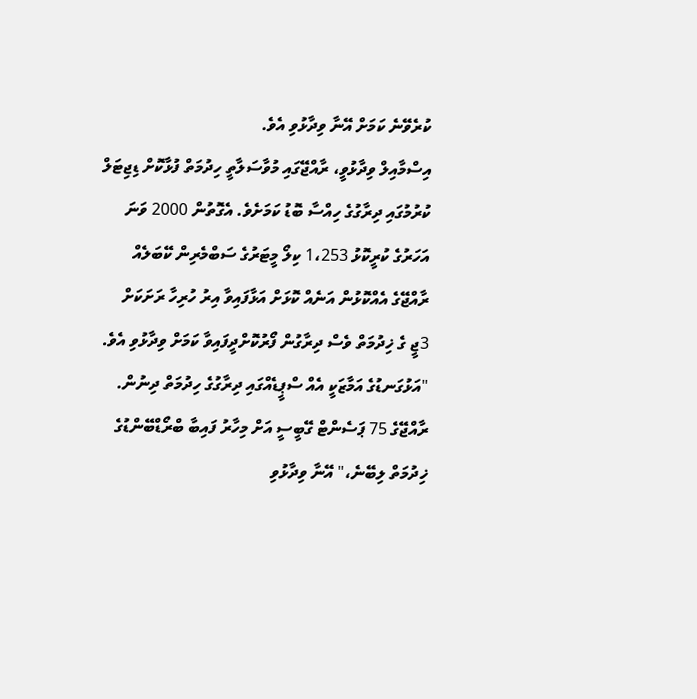ކުރެވޭނެ ކަމަށް އޭނާ ވިދާޅުވި އެވެ.
އިސްމާއިލް ވިދާޅުވީ، ރާއްޖޭގައި މުވާސަލާތީ ހިދުމަތް ފުޅާކޮށް ޑިޖިޓަލް ކުރުމުގައި ދިރާގުގެ ހިއްސާ ބޮޑު ކަމަށެވެ. އެގޮތުން 2000 ވަނަ އަހަރުގެ ކުރީކޮޅު 1،253 ކިލޯ މީޓަރުގެ ސަބްމެރިން ކޭބަލެއް ރާއްޖޭގެ އެއްކޮޅުން އަނެއް ކޮޅަށް އަޅާފައިވާ އިރު ހުރިހާ ރަށަކަށް 3ޖީ ގެ ޚިދުމަތް ވެސް ދިރާގުން ފޯރުކޮށްދީފައިވާ ކަމަށް ވިދާޅުވި އެވެ.
"އަޅުގަނޑުގެ އަމާޒަކީ އެއް ސްޕީޑެއްގައި ދިރާގުގެ ހިދުމަތް ދިނުން. ރާއްޖޭގެ 75 ޕަސެންޓް ގޭބީސީ އަށް މިހާރު ފައިބާ ބްރޯޑްބޭންޑުގެ ޚިދުމަތް ލިބޭނެ،" އޭނާ ވިދާޅުވި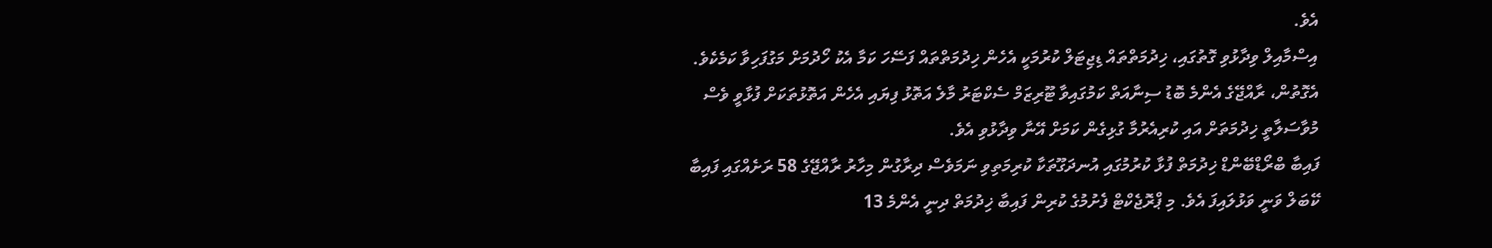އެވެ.
އިސްމާއިލް ވިދާޅުވި ގޮތުގައި، ޚިދުމަތްތައް ޑިޖިޓަލް ކުރުމަކީ އެހެން ޚިދުމަތްތައް ފަސޭހަ ކަމާ އެކު ހޯދުމަށް މަގުފަހިވާ ކަމެކެވެ. އެގޮތުން، ރާއްޖޭގެ އެންމެ ބޮޑު ސިނާއަތް ކަމުގައިވާ ޓޫރިޒަމް ސެކްޓަރު މާލެ އަތޮޅު ފިޔައި އެހެން އަތޮޅުތަކަށް ފުޅާވީ ވެސް މުވާސަލާތީ ޚިދުމަތަށް އައި ކުރިއެރުމާ ގުޅިގެން ކަމަށް އޭނާ ވިދާޅުވި އެވެ.
ފައިބާ ބްރޯޑްބޭންޑް ޚިދުމަތް ފުޅާ ކުރުމުގައި އުނދަގޫތަކާ ކުރިމަތިވި ނަމަވެސް ދިރާގުން މިހާރު ރާއްޖޭގެ 58 ރަށެއްގައި ފައިބާ ކޭބަލް ވަނީ ވަޅުލައިފަ އެވެ. މި ޕްރޮޖެކްޓް ފެށުމުގެ ކުރިން ފައިބާ ޚިދުމަތް ދިނީ އެންމެ 13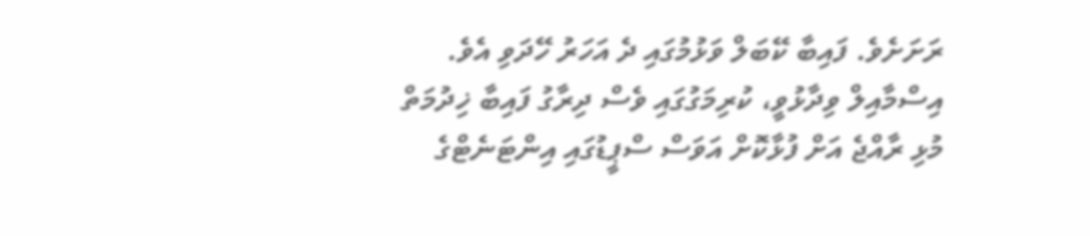ރަށަށެވެ. ފައިބާ ކޭބަލް ވަޅުމުގައި ދެ އަހަރު ހޭދަވި އެވެ.
އިސްމާއިލް ވިދާޅުވީ، ކުރިމަގުގައި ވެސް ދިރާގު ފައިބާ ޚިދުމަތް މުޅި ރާއްޖެ އަށް ފުޅާކޮށް އަވަސް ސްޕީޑުގައި އިންޓަނެޓްގެ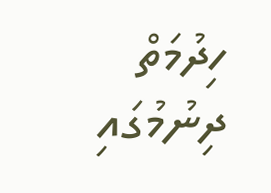ހިދުމަތް ދިނުމުގައި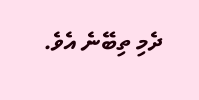ދެމި ތިބޭނެ އެވެ.